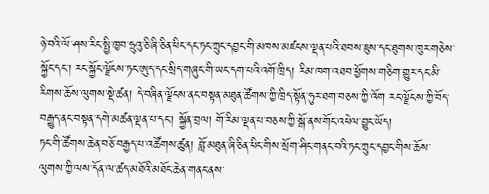ཉེ་བའི་ལོ་ཤས་རིང་སྤྱི་ཁྱབ་ཧྲུའུ་ཅི་ཞི་ཅིན་ཕིང་དང་ཏང་ཀྲུང་དབྱང་གི་མཁས་མཛངས་ལྡན་པའི་ཐབས་ཇུས་དང་ཐུགས་ཁུར་གཅེས་སྐྱོང་དང་། རང་སྐྱོང་ལྗོངས་ཏང་ཨུད་དང་སྲིད་གཞུང་གི་ཡང་དག་པའི་འགོ་ཁྲིད། རིམ་ཁག་འཐབ་ཕྱོགས་གཅིག་གྱུར་དང་མི་རིགས་ཆོས་ལུགས་སྡེ་ཚན། དེ་བཞིན་ལྗོངས་ནང་བསྟན་མཐུན་ཚོགས་ཀྱི་ཁྲིད་སྟོན་ཧུར་ཐག་བཅས་ཀྱི་འོག རང་ལྗོངས་ཀྱི་བོད་བརྒྱུད་ནང་བསྟན་དགེ་མཚན་ལྡན་པ་དང་། སྐྱོན་བྲལ། གོ་རིམ་ལྡན་པ་བཅས་ཀྱི་སྒོ་ནས་གོང་འཕེལ་བྱུང་ཡོད།
ཏང་གི་ཚོགས་ཆེན་བཅོ་བརྒྱད་པ་འཚོགས་ཚུན། བློ་མཐུན་ཞི་ཅིན་ཕིང་གིས་སྲོག་ཤིང་གནང་བའི་ཏང་ཀྲུང་དབྱང་གིས་ཆོས་ལུགས་ཀྱི་ལས་དོན་ལ་ཚད་མཐོའི་མཐོང་ཆེན་གནང་ནས་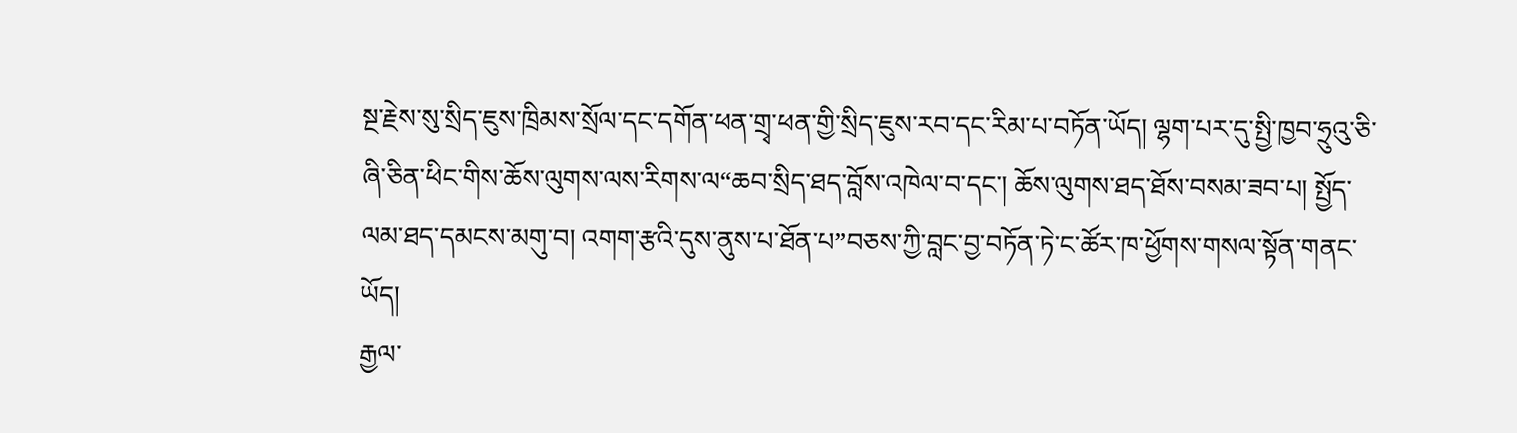སྔ་རྗེས་སུ་སྲིད་ཇུས་ཁྲིམས་སྲོལ་དང་དགོན་ཕན་གྲྭ་ཕན་གྱི་སྲིད་ཇུས་རབ་དང་རིམ་པ་བཏོན་ཡོད། ལྷག་པར་དུ་སྤྱི་ཁྱབ་ཧྲུའུ་ཅི་ཞི་ཅིན་ཕིང་གིས་ཆོས་ལུགས་ལས་རིགས་ལ“ཆབ་སྲིད་ཐད་བློས་འཁེལ་བ་དང་། ཆོས་ལུགས་ཐད་ཐོས་བསམ་ཟབ་པ། སྤྱོད་ལམ་ཐད་དམངས་མགུ་བ། འགག་རྩའི་དུས་ནུས་པ་ཐོན་པ”བཅས་ཀྱི་བླང་བྱ་བཏོན་ཏེ་ང་ཚོར་ཁ་ཕྱོགས་གསལ་སྟོན་གནང་ཡོད།
རྒྱལ་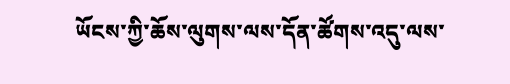ཡོངས་ཀྱི་ཆོས་ལུགས་ལས་དོན་ཚོགས་འདུ་ལས་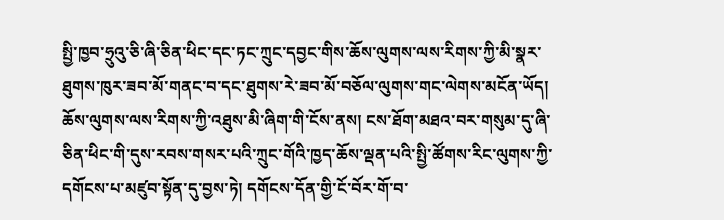སྤྱི་ཁྱབ་ཧྲུའུ་ཅི་ཞི་ཅིན་ཕིང་དང་ཏང་ཀྲུང་དབྱང་གིས་ཆོས་ལུགས་ལས་རིགས་ཀྱི་མི་སྣར་ཐུགས་ཁུར་ཟབ་མོ་གནང་བ་དང་ཐུགས་རེ་ཟབ་མོ་བཅོལ་ལུགས་གང་ལེགས་མངོན་ཡོད། ཆོས་ལུགས་ལས་རིགས་ཀྱི་འཐུས་མི་ཞིག་གི་ངོས་ནས། ངས་ཐོག་མཐའ་བར་གསུམ་དུ་ཞི་ཅིན་ཕིང་གི་དུས་རབས་གསར་པའི་ཀྲུང་གོའི་ཁྱད་ཆོས་ལྡན་པའི་སྤྱི་ཚོགས་རིང་ལུགས་ཀྱི་དགོངས་པ་མཛུབ་སྟོན་དུ་བྱས་ཏེ། དགོངས་དོན་གྱི་ངོ་བོར་གོ་བ་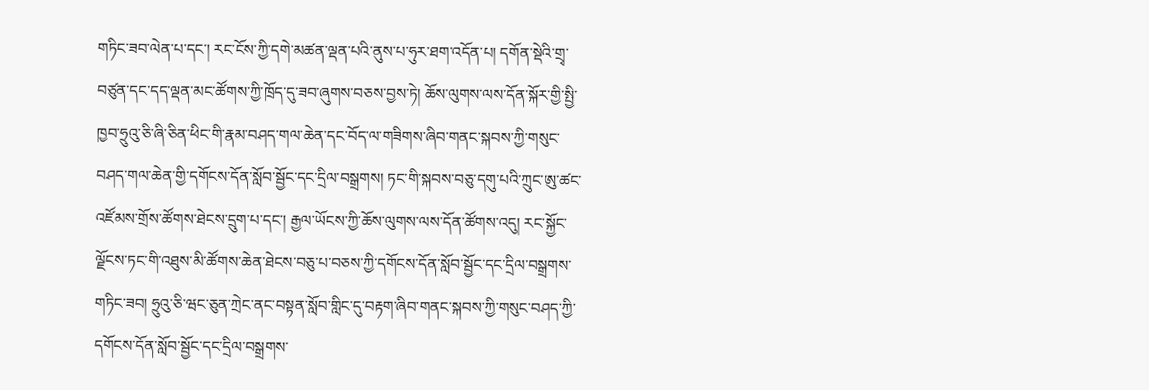གཏིང་ཟབ་ལེན་པ་དང་། རང་ངོས་ཀྱི་དགེ་མཚན་ལྡན་པའི་ནུས་པ་ཧུར་ཐག་འདོན་པ། དགོན་སྡེའི་གྲྭ་བཙུན་དང་དད་ལྡན་མང་ཚོགས་ཀྱི་ཁྲོད་དུ་ཟབ་ཞུགས་བཅས་བྱས་ཏེ། ཆོས་ལུགས་ལས་དོན་སྐོར་གྱི་སྤྱི་ཁྱབ་ཧྲུའུ་ཅི་ཞི་ཅིན་ཕིང་གི་རྣམ་བཤད་གལ་ཆེན་དང་བོད་ལ་གཟིགས་ཞིབ་གནང་སྐབས་ཀྱི་གསུང་བཤད་གལ་ཆེན་གྱི་དགོངས་དོན་སློབ་སྦྱོང་དང་དྲིལ་བསྒྲགས། ཏང་གི་སྐབས་བཅུ་དགུ་པའི་ཀྲུང་ཨུ་ཚང་འཛོམས་གྲོས་ཚོགས་ཐེངས་དྲུག་པ་དང་། རྒྱལ་ཡོངས་ཀྱི་ཆོས་ལུགས་ལས་དོན་ཚོགས་འདུ། རང་སྐྱོང་ལྗོངས་ཏང་གི་འཐུས་མི་ཚོགས་ཆེན་ཐེངས་བཅུ་པ་བཅས་ཀྱི་དགོངས་དོན་སློབ་སྦྱོང་དང་དྲིལ་བསྒྲགས་གཏིང་ཟབ། ཧྲུའུ་ཅི་ཝང་ཅུན་ཀྲེང་ནང་བསྟན་སློབ་གླིང་དུ་བརྟག་ཞིབ་གནང་སྐབས་ཀྱི་གསུང་བཤད་ཀྱི་དགོངས་དོན་སློབ་སྦྱོང་དང་དྲིལ་བསྒྲགས་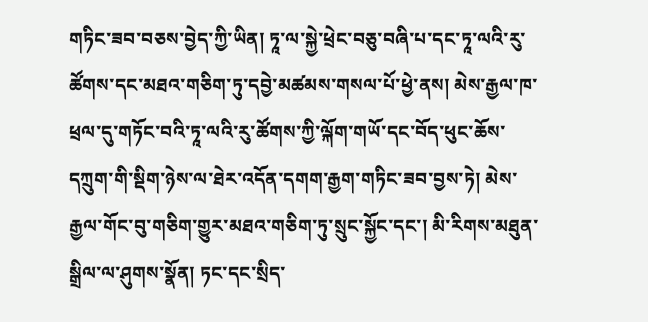གཏིང་ཟབ་བཅས་བྱེད་ཀྱི་ཡིན། ཏཱ་ལ་སྐྱེ་ཕྲེང་བཅུ་བཞི་པ་དང་ཏཱ་ལའི་རུ་ཚོགས་དང་མཐའ་གཅིག་ཏུ་དབྱེ་མཚམས་གསལ་པོ་ཕྱེ་ནས། མེས་རྒྱལ་ཁ་ཕྲལ་དུ་གཏོང་བའི་ཏཱ་ལའི་རུ་ཚོགས་ཀྱི་ལྐོག་གཡོ་དང་བོད་ཕུང་ཆོས་དཀྲུག་གི་སྡིག་ཉེས་ལ་ཐེར་འདོན་དགག་རྒྱག་གཏིང་ཟབ་བྱས་ཏེ། མེས་རྒྱལ་གོང་བུ་གཅིག་གྱུར་མཐའ་གཅིག་ཏུ་སྲུང་སྐྱོང་དང་། མི་རིགས་མཐུན་སྒྲིལ་ལ་ཤུགས་སྣོན། ཏང་དང་སྲིད་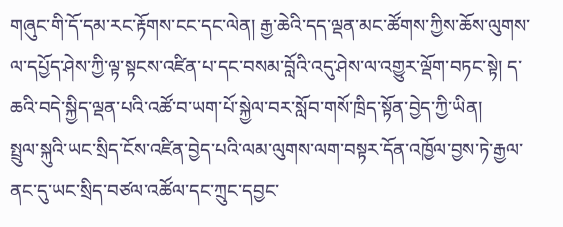གཞུང་གི་དོ་དམ་རང་རྟོགས་ངང་དང་ལེན། རྒྱ་ཆེའི་དད་ལྡན་མང་ཚོགས་ཀྱིས་ཆོས་ལུགས་ལ་དཔྱོད་ཤེས་ཀྱི་ལྟ་སྟངས་འཛིན་པ་དང་བསམ་བློའི་འདུ་ཤེས་ལ་འགྱུར་ལྡོག་བཏང་སྟེ། ད་ཆའི་བདེ་སྐྱིད་ལྡན་པའི་འཚོ་བ་ཡག་པོ་སྐྱེལ་བར་སློབ་གསོ་ཁྲིད་སྟོན་བྱེད་ཀྱི་ཡིན།
སྤྲུལ་སྐུའི་ཡང་སྲིད་ངོས་འཛིན་བྱེད་པའི་ལམ་ལུགས་ལག་བསྟར་དོན་འཁྱོལ་བྱས་ཏེ་རྒྱལ་ནང་དུ་ཡང་སྲིད་བཙལ་འཚོལ་དང་ཀྲུང་དབྱང་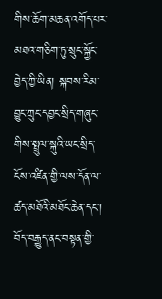གིས་ཆོག་མཆན་འགོད་པར་མཐའ་གཅིག་ཏུ་སྲུང་སྐྱོང་བྱེད་ཀྱི་ཡིན། སྐབས་རིམ་བྱུང་ཀྲུང་དབྱང་སྲིད་གཞུང་གིས་སྤྲུལ་སྐུའི་ཡང་སྲིད་ངོས་འཛིན་གྱི་ལས་དོན་ལ་ཚད་མཐོའི་མཐོང་ཆེན་དང་། བོད་བརྒྱུད་ནང་བསྟན་གྱི་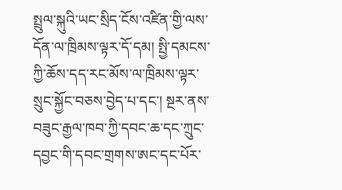སྤྲུལ་སྐུའི་ཡང་སྲིད་ངོས་འཛིན་གྱི་ལས་དོན་ལ་ཁྲིམས་ལྟར་དོ་དམ། སྤྱི་དམངས་ཀྱི་ཆོས་དད་རང་མོས་ལ་ཁྲིམས་ལྟར་སྲུང་སྐྱོང་བཅས་བྱེད་པ་དང་། སྔར་ནས་བཟུང་རྒྱལ་ཁབ་ཀྱི་དབང་ཆ་དང་ཀྲུང་དབྱང་གི་དབང་གྲགས་ཨང་དང་པོར་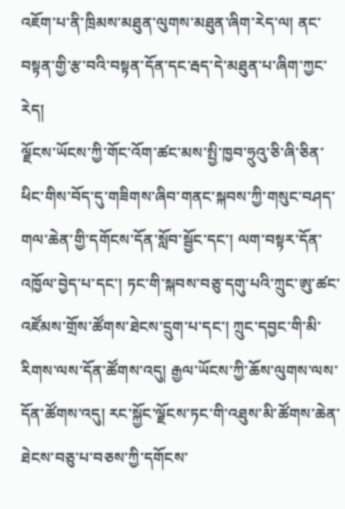འཇོག་པ་ནི་ཁྲིམས་མཐུན་ལུགས་མཐུན་ཞིག་རེད་ལ། ནང་བསྟན་གྱི་རྩ་བའི་བསྟན་དོན་དང་རྦད་དེ་མཐུན་པ་ཞིག་ཀྱང་རེད།
ལྗོངས་ཡོངས་ཀྱི་གོང་འོག་ཚང་མས་སྤྱི་ཁྱབ་ཧྲུའུ་ཅི་ཞི་ཅིན་ཕིང་གིས་བོད་དུ་གཟིགས་ཞིབ་གནང་སྐབས་ཀྱི་གསུང་བཤད་གལ་ཆེན་གྱི་དགོངས་དོན་སློབ་སྦྱོང་དང་། ལག་བསྟར་དོན་འཁྱོལ་བྱེད་པ་དང་། ཏང་གི་སྐབས་བཅུ་དགུ་པའི་ཀྲུང་ཨུ་ཚང་འཛོམས་གྲོས་ཚོགས་ཐེངས་དྲུག་པ་དང་། ཀྲུང་དབྱང་གི་མི་རིགས་ལས་དོན་ཚོགས་འདུ། རྒྱལ་ཡོངས་ཀྱི་ཆོས་ལུགས་ལས་དོན་ཚོགས་འདུ། རང་སྐྱོང་ལྗོངས་ཏང་གི་འཐུས་མི་ཚོགས་ཆེན་ཐེངས་བཅུ་པ་བཅས་ཀྱི་དགོངས་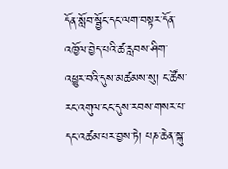དོན་སློབ་སྦྱོང་དང་ལག་བསྟར་དོན་འཁྱོལ་བྱེད་པའི་ཚ་རླབས་ཤིག་འཕྱུར་བའི་དུས་མཚམས་སུ། ང་ཚོས་རང་འགུལ་ངང་དུས་རབས་གསར་པ་དང་འཚམ་པར་བྱས་ཏེ། པཎ་ཆེན་སྐུ་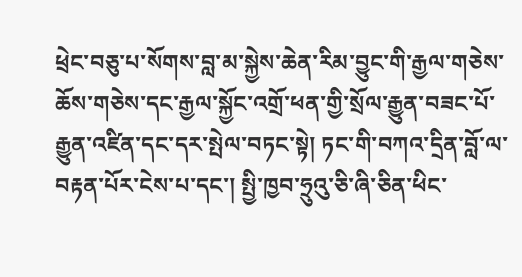ཕྲེང་བཅུ་པ་སོགས་བླ་མ་སྐྱེས་ཆེན་རིམ་བྱུང་གི་རྒྱལ་གཅེས་ཆོས་གཅེས་དང་རྒྱལ་སྐྱོང་འགྲོ་ཕན་གྱི་སྲོལ་རྒྱུན་བཟང་པོ་རྒྱུན་འཛིན་དང་དར་སྤེལ་བཏང་སྟེ། ཏང་གི་བཀའ་དྲིན་བློ་ལ་བརྟན་པོར་ངེས་པ་དང་། སྤྱི་ཁྱབ་ཧྲུའུ་ཅི་ཞི་ཅིན་ཕིང་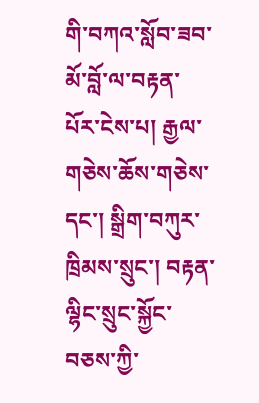གི་བཀའ་སློབ་ཟབ་མོ་བློ་ལ་བརྟན་པོར་ངེས་པ། རྒྱལ་གཅེས་ཆོས་གཅེས་དང་། སྒྲིག་བཀུར་ཁྲིམས་སྲུང་། བརྟན་ལྷིང་སྲུང་སྐྱོང་བཅས་ཀྱི་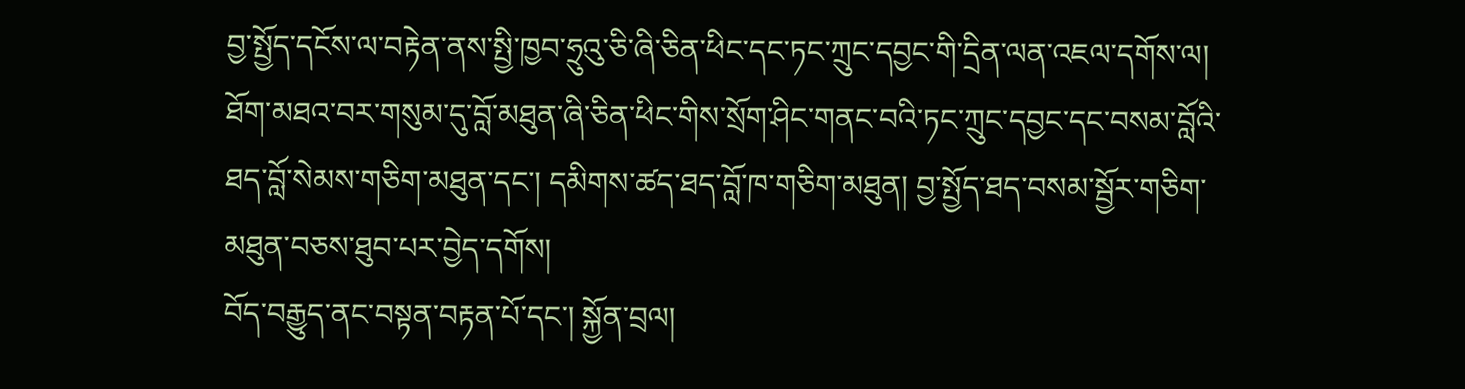བྱ་སྤྱོད་དངོས་ལ་བརྟེན་ནས་སྤྱི་ཁྱབ་ཧྲུའུ་ཅི་ཞི་ཅིན་ཕིང་དང་ཏང་ཀྲུང་དབྱང་གི་དྲིན་ལན་འཇལ་དགོས་ལ། ཐོག་མཐའ་བར་གསུམ་དུ་བློ་མཐུན་ཞི་ཅིན་ཕིང་གིས་སྲོག་ཤིང་གནང་བའི་ཏང་ཀྲུང་དབྱང་དང་བསམ་བློའི་ཐད་བློ་སེམས་གཅིག་མཐུན་དང་། དམིགས་ཚད་ཐད་བློ་ཁ་གཅིག་མཐུན། བྱ་སྤྱོད་ཐད་བསམ་སྦྱོར་གཅིག་མཐུན་བཅས་ཐུབ་པར་བྱེད་དགོས།
བོད་བརྒྱུད་ནང་བསྟན་བརྟན་པོ་དང་། སྐྱོན་བྲལ།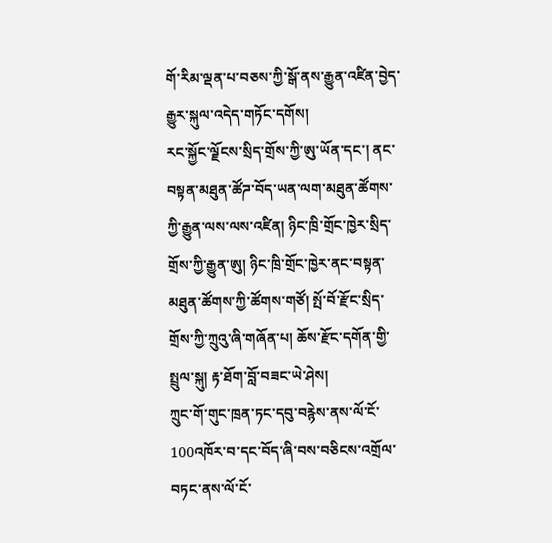གོ་རིམ་ལྡན་པ་བཅས་ཀྱི་སྒོ་ནས་རྒྱུན་འཛིན་བྱེད་རྒྱུར་སྐུལ་འདེད་གཏོང་དགོས།
རང་སྐྱོང་ལྗོངས་སྲིད་གྲོས་ཀྱི་ཨུ་ཡོན་དང་། ནང་བསྟན་མཐུན་ཚོཌ་བོད་ཡན་ལག་མཐུན་ཚོགས་ཀྱི་རྒྱུན་ལས་ལས་འཛིན། ཉིང་ཁྲི་གྲོང་ཁྱེར་སྲིད་གྲོས་ཀྱི་རྒྱུན་ཨུ། ཉིང་ཁྲི་གྲོང་ཁྱེར་ནང་བསྟན་མཐུན་ཚོགས་ཀྱི་ཚོགས་གཙོ། སྤོ་བོ་རྫོང་སྲིད་གྲོས་ཀྱི་ཀྲུའུ་ཞི་གཞོན་པ། ཆོས་རྫོང་དགོན་གྱི་སྤྲུལ་སྐུ། རྟ་ཐོག་བློ་བཟང་ཡེ་ཤེས།
ཀྲུང་གོ་གུང་ཁྲན་ཏང་དབུ་བརྙེས་ནས་ལོ་ངོ་100འཁོར་བ་དང་བོད་ཞི་བས་བཅིངས་འགྲོལ་བཏང་ནས་ལོ་ངོ་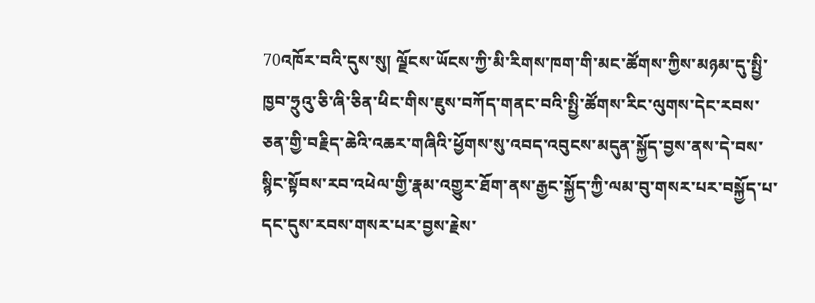70འཁོར་བའི་དུས་སུ། ལྗོངས་ཡོངས་ཀྱི་མི་རིགས་ཁག་གི་མང་ཚོགས་ཀྱིས་མཉམ་དུ་སྤྱི་ཁྱབ་ཧྲུའུ་ཅི་ཞི་ཅིན་ཕིང་གིས་ཇུས་བཀོད་གནང་བའི་སྤྱི་ཚོགས་རིང་ལུགས་དེང་རབས་ཅན་གྱི་བརྗིད་ཆེའི་འཆར་གཞིའི་ཕྱོགས་སུ་འབད་འབུངས་མདུན་སྐྱོད་བྱས་ནས་དེ་བས་སྙིང་སྟོབས་རབ་འཕེལ་གྱི་རྣམ་འགྱུར་ཐོག་ནས་རྒྱང་སྐྱོད་ཀྱི་ལམ་བུ་གསར་པར་བསྐྱོད་པ་དང་དུས་རབས་གསར་པར་བྱས་རྗེས་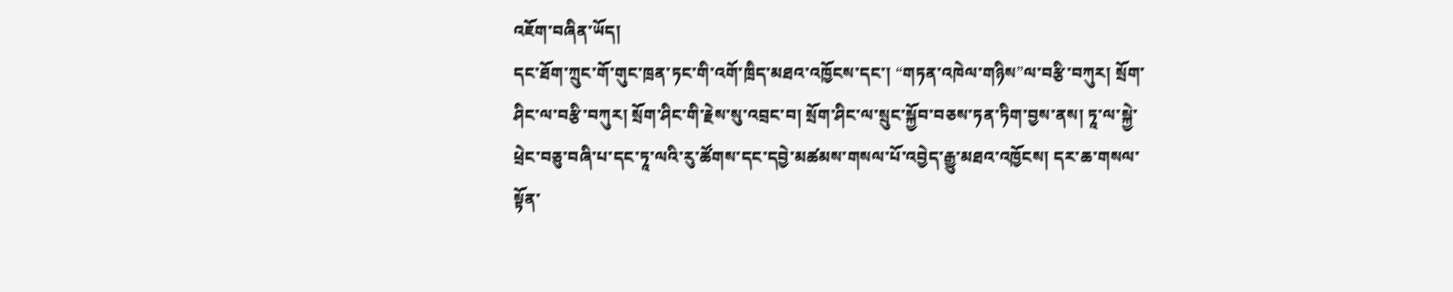འཇོག་བཞིན་ཡོད།
དང་ཐོག་ཀྲུང་གོ་གུང་ཁྲན་ཏང་གི་འགོ་ཁྲིད་མཐའ་འཁྱོངས་དང་། “གཏན་འཁེལ་གཉིས”ལ་བརྩི་བཀུར། སྲོག་ཤིང་ལ་བརྩི་བཀུར། སྲོག་ཤིང་གི་རྗེས་སུ་འབྲང་བ། སྲོག་ཤིང་ལ་སྲུང་སྐྱོབ་བཅས་ཏན་ཏིག་བྱས་ནས། ཏཱ་ལ་སྐྱེ་ཕྲེང་བཅུ་བཞི་པ་དང་ཏཱ་ལའི་རུ་ཚོགས་དང་དབྱེ་མཚམས་གསལ་པོ་འབྱེད་རྒྱུ་མཐའ་འཁྱོངས། དར་ཆ་གསལ་སྟོན་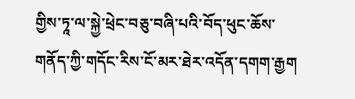གྱིས་ཏཱ་ལ་སྐྱེ་ཕྲེང་བཅུ་བཞི་པའི་བོད་ཕུང་ཆོས་གནོད་ཀྱི་གདོང་རིས་ངོ་མར་ཐེར་འདོན་དགག་རྒྱག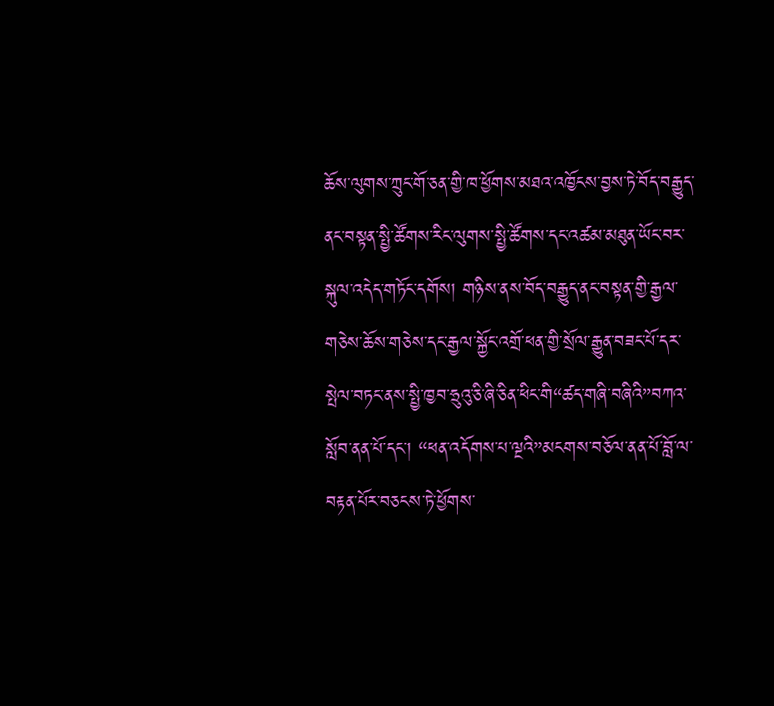ཆོས་ལུགས་ཀྲུང་གོ་ཅན་གྱི་ཁ་ཕྱོགས་མཐའ་འཁྱོངས་བྱས་ཏེ་བོད་བརྒྱུད་ནང་བསྟན་སྤྱི་ཚོགས་རིང་ལུགས་སྤྱི་ཚོགས་དང་འཚམ་མཐུན་ཡོང་བར་སྐུལ་འདེད་གཏོང་དགོས། གཉིས་ནས་བོད་བརྒྱུད་ནང་བསྟན་གྱི་རྒྱལ་གཅེས་ཆོས་གཅེས་དང་རྒྱལ་སྐྱོང་འགྲོ་ཕན་གྱི་སྲོལ་རྒྱུན་བཟང་པོ་དར་སྤེལ་བཏང་ནས་སྤྱི་ཁྱབ་ཧྲུའུ་ཅི་ཞི་ཅིན་ཕིང་གི“ཚད་གཞི་བཞིའི”བཀའ་སློབ་ནན་པོ་དང་། “ཕན་འདོགས་པ་ལྔའི”མངགས་བཅོལ་ནན་པོ་བློ་ལ་བརྟན་པོར་བཅངས་ཏེ་ཕྱོགས་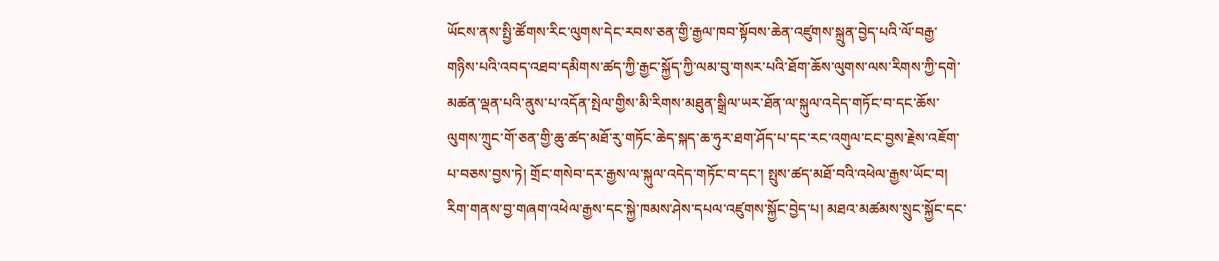ཡོངས་ནས་སྤྱི་ཚོགས་རིང་ལུགས་དེང་རབས་ཅན་གྱི་རྒྱལ་ཁབ་སྟོབས་ཆེན་འཛུགས་སྐྲུན་བྱེད་པའི་ལོ་བརྒྱ་གཉིས་པའི་འབད་འཐབ་དམིགས་ཚད་ཀྱི་རྒྱང་སྐྱོད་ཀྱི་ལམ་བུ་གསར་པའི་ཐོག་ཆོས་ལུགས་ལས་རིགས་ཀྱི་དགེ་མཚན་ལྡན་པའི་ནུས་པ་འདོན་སྤེལ་གྱིས་མི་རིགས་མཐུན་སྒྲིལ་ཡར་ཐོན་ལ་སྐུལ་འདེད་གཏོང་བ་དང་ཆོས་ལུགས་ཀྲུང་གོ་ཅན་གྱི་ཆུ་ཚད་མཐོ་རུ་གཏོང་ཆེད་སྐད་ཆ་ཧུར་ཐག་ཤོད་པ་དང་རང་འགུལ་ངང་བྱས་རྗེས་འཇོག་པ་བཅས་བྱས་ཏེ། གྲོང་གསེབ་དར་རྒྱས་ལ་སྐུལ་འདེད་གཏོང་བ་དང་། སྤུས་ཚད་མཐོ་བའི་འཕེལ་རྒྱས་ཡོང་བ། རིག་གནས་བྱ་གཞག་འཕེལ་རྒྱས་དང་སྐྱེ་ཁམས་ཤེས་དཔལ་འཛུགས་སྐྱོང་བྱེད་པ། མཐའ་མཚམས་སྲུང་སྐྱོང་དང་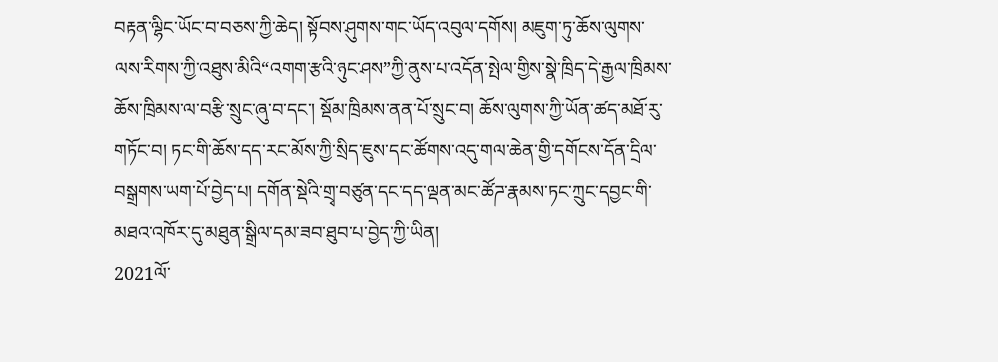བརྟན་ལྷིང་ཡོང་བ་བཅས་ཀྱི་ཆེད། སྟོབས་ཤུགས་གང་ཡོད་འབུལ་དགོས། མཇུག་ཏུ་ཆོས་ལུགས་ལས་རིགས་ཀྱི་འཐུས་མིའི“འགག་རྩའི་ཉུང་ཤས”ཀྱི་ནུས་པ་འདོན་སྤེལ་གྱིས་སྣེ་ཁྲིད་དེ་རྒྱལ་ཁྲིམས་ཆོས་ཁྲིམས་ལ་བརྩི་སྲུང་ཞུ་བ་དང་། སྡོམ་ཁྲིམས་ནན་པོ་སྲུང་བ། ཆོས་ལུགས་ཀྱི་ཡོན་ཚད་མཐོ་རུ་གཏོང་བ། ཏང་གི་ཆོས་དད་རང་མོས་ཀྱི་སྲིད་ཇུས་དང་ཚོགས་འདུ་གལ་ཆེན་གྱི་དགོངས་དོན་དྲིལ་བསྒྲགས་ཡག་པོ་བྱེད་པ། དགོན་སྡེའི་གྲྭ་བཙུན་དང་དད་ལྡན་མང་ཚོཌ་རྣམས་ཏང་ཀྲུང་དབྱང་གི་མཐའ་འཁོར་དུ་མཐུན་སྒྲིལ་དམ་ཟབ་ཐུབ་པ་བྱེད་ཀྱི་ཡིན།
2021ལོ་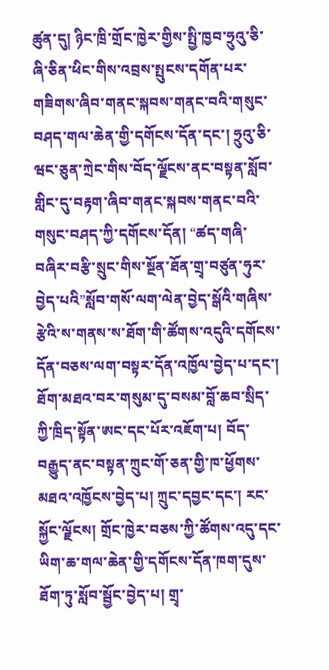ཚུན་དུ། ཉིང་ཁྲི་གྲོང་ཁྱེར་གྱིས་སྤྱི་ཁྱབ་ཧྲུའུ་ཅི་ཞི་ཅིན་ཕིང་གིས་འབྲས་སྤུངས་དགོན་པར་གཟིགས་ཞིབ་གནང་སྐབས་གནང་བའི་གསུང་བཤད་གལ་ཆེན་གྱི་དགོངས་དོན་དང་། ཧྲུའུ་ཅི་ཝང་ཅུན་ཀྲེང་གིས་བོད་ལྗོངས་ནང་བསྟན་སློབ་གླིང་དུ་བརྟག་ཞིབ་གནང་སྐབས་གནང་བའི་གསུང་བཤད་ཀྱི་དགོངས་དོན། “ཚད་གཞི་བཞིར་བརྩི་སྲུང་གིས་སྔོན་ཐོན་གྲྭ་བཙུན་ཧུར་བྱེད་པའི”སློབ་གསོ་ལག་ལེན་བྱེད་སྒོའི་གཞིས་རྩེའི་ས་གནས་ས་ཐོག་གི་ཚོགས་འདུའི་དགོངས་དོན་བཅས་ལག་བསྟར་དོན་འཁྱོལ་བྱེད་པ་དང་། ཐོག་མཐའ་བར་གསུམ་དུ་བསམ་བློ་ཆབ་སྲིད་ཀྱི་ཁྲིད་སྟོན་ཨང་དང་པོར་འཇོག་པ། བོད་བརྒྱུད་ནང་བསྟན་ཀྲུང་གོ་ཅན་གྱི་ཁ་ཕྱོགས་མཐའ་འཁྱོངས་བྱེད་པ། ཀྲུང་དབྱང་དང་། རང་སྐྱོང་ལྗོངས། གྲོང་ཁྱེར་བཅས་ཀྱི་ཚོགས་འདུ་དང་ཡིག་ཆ་གལ་ཆེན་གྱི་དགོངས་དོན་ཁག་དུས་ཐོག་ཏུ་སློབ་སྦྱོང་བྱེད་པ། གྲྭ་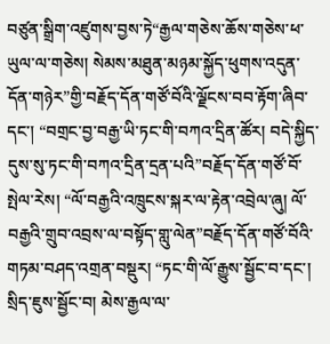བཙུན་སྒྲིག་འཛུགས་བྱས་ཏེ“རྒྱལ་གཅེས་ཆོས་གཅེས་ཕ་ཡུལ་ལ་གཅེས། སེམས་མཐུན་མཉམ་སྐྱོད་ཕུགས་འདུན་དོན་གཉེར”གྱི་བརྗོད་དོན་གཙོ་བོའི་ལྗོངས་བབ་རྟོག་ཞིབ་དང་། “བགྲང་བྱ་བརྒྱ་ཡི་ཏང་གི་བཀའ་དྲིན་ཚོར། བདེ་སྐྱིད་དུས་སུ་ཏང་གི་བཀའ་དྲིན་དྲན་པའི”བརྗོད་དོན་གཙོ་བོ་སྤེལ་རེས། “ལོ་བརྒྱའི་འཁྲུངས་སྐར་ལ་རྟེན་འབྲེལ་ཞུ། ལོ་བརྒྱའི་གྲུབ་འབྲས་ལ་བསྟོད་གླུ་ལེན”བརྗོད་དོན་གཙོ་བོའི་གཏམ་བཤད་འགྲན་བསྡུར། “ཏང་གི་ལོ་རྒྱུས་སྦྱོང་བ་དང་། སྲིད་ཇུས་སྦྱོང་བ། མེས་རྒྱལ་ལ་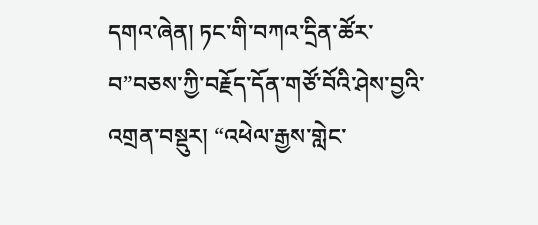དགའ་ཞེན། ཏང་གི་བཀའ་དྲིན་ཚོར་བ”བཅས་ཀྱི་བརྗོད་དོན་གཙོ་བོའི་ཤེས་བྱའི་འགྲན་བསྡུར། “འཕེལ་རྒྱས་གླེང་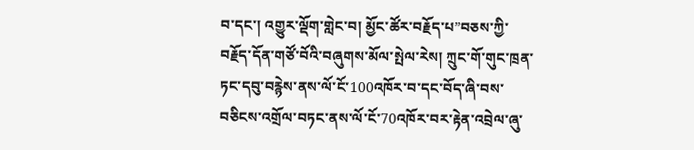བ་དང་། འགྱུར་ལྡོག་གླེང་བ། མྱོང་ཚོར་བརྗོད་པ”བཅས་ཀྱི་བརྗོད་དོན་གཙོ་བོའི་བཞུགས་མོལ་སྤེལ་རེས། ཀྲུང་གོ་གུང་ཁྲན་ཏང་དབུ་བརྙེས་ནས་ལོ་ངོ་100འཁོར་བ་དང་བོད་ཞི་བས་བཅིངས་འགྲོལ་བཏང་ནས་ལོ་ངོ་70འཁོར་བར་རྟེན་འབྲེལ་ཞུ་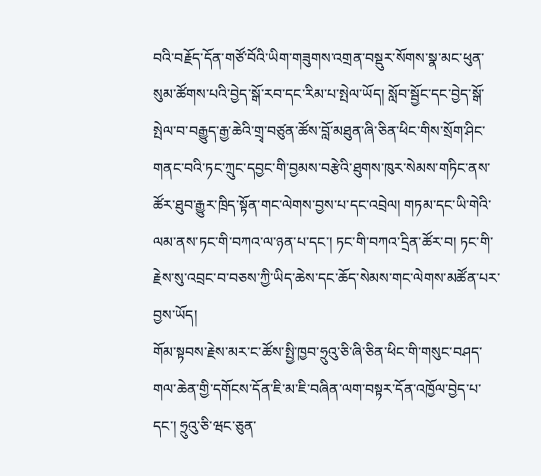བའི་བརྗོད་དོན་གཙོ་བོའི་ཡིག་གཟུགས་འགྲན་བསྡུར་སོགས་སྣ་མང་ཕུན་སུམ་ཚོགས་པའི་བྱེད་སྒོ་རབ་དང་རིམ་པ་སྤེལ་ཡོད། སློབ་སྦྱོང་དང་བྱེད་སྒོ་སྤེལ་བ་བརྒྱུད་རྒྱ་ཆེའི་གྲྭ་བཙུན་ཚོས་བློ་མཐུན་ཞི་ཅིན་ཕིང་གིས་སྲོག་ཤིང་གནང་བའི་ཏང་ཀྲུང་དབྱང་གི་བྱམས་བརྩེའི་ཐུགས་ཁུར་སེམས་གཏིང་ནས་ཚོར་ཐུབ་རྒྱུར་ཁྲིད་སྟོན་གང་ལེགས་བྱས་པ་དང་འབྲེལ། གཏམ་དང་ཡི་གེའི་ལམ་ནས་ཏང་གི་བཀའ་ལ་ཉན་པ་དང་། ཏང་གི་བཀའ་དྲིན་ཚོར་བ། ཏང་གི་རྗེས་སུ་འབྲང་བ་བཅས་ཀྱི་ཡིད་ཆེས་དང་ཆོད་སེམས་གང་ལེགས་མཚོན་པར་བྱས་ཡོད།
གོམ་སྟབས་རྗེས་མར་ང་ཚོས་སྤྱི་ཁྱབ་ཧྲུའུ་ཅི་ཞི་ཅིན་ཕིང་གི་གསུང་བཤད་གལ་ཆེན་གྱི་དགོངས་དོན་ཇི་མ་ཇི་བཞིན་ལག་བསྟར་དོན་འཁྱོལ་བྱེད་པ་དང་། ཧྲུའུ་ཅི་ཝང་ཅུན་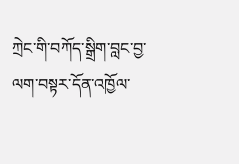ཀྲེང་གི་བཀོད་སྒྲིག་བླང་བྱ་ལག་བསྟར་དོན་འཁྱོལ་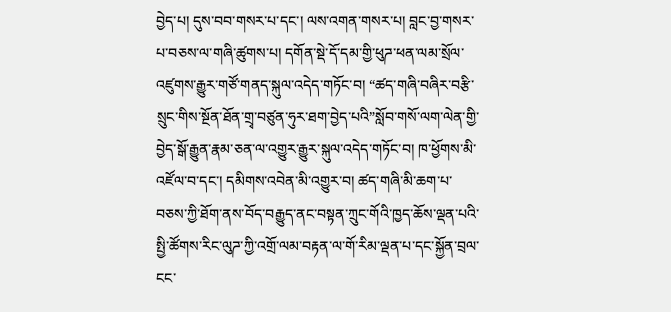བྱེད་པ། དུས་བབ་གསར་པ་དང་། ལས་འགན་གསར་པ། བླང་བྱ་གསར་པ་བཅས་ལ་གཞི་ཚུགས་པ། དགོན་སྡེ་དོ་དམ་གྱི་ཕུཌ་ཕན་ལམ་སྲོལ་འཛུགས་རྒྱུར་གཙོ་གནད་སྐུལ་འདེད་གཏོང་བ། “ཚད་གཞི་བཞིར་བརྩི་སྲུང་གིས་སྔོན་ཐོན་གྲྭ་བཙུན་ཧུར་ཐག་བྱེད་པའི”སློབ་གསོ་ལག་ལེན་གྱི་བྱེད་སྒོ་རྒྱུན་རྣམ་ཅན་ལ་འགྱུར་རྒྱུར་སྐུལ་འདེད་གཏོང་བ། ཁ་ཕྱོགས་མི་འཛོལ་བ་དང་། དམིགས་འབེན་མི་འགྱུར་བ། ཚད་གཞི་མི་ཆག་པ་བཅས་ཀྱི་ཐོག་ནས་བོད་བརྒྱུད་ནང་བསྟན་ཀྲུང་གོའི་ཁྱད་ཆོས་ལྡན་པའི་སྤྱི་ཚོགས་རིང་ལུཌ་ཀྱི་འགྲོ་ལམ་བརྟན་ལ་གོ་རིམ་ལྡན་པ་དང་སྐྱོན་བྲལ་ངང་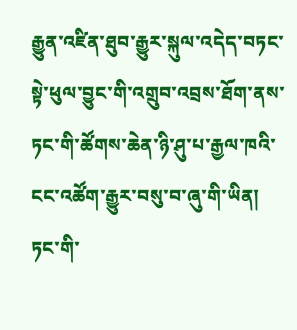རྒྱུན་འཛིན་ཐུབ་རྒྱུར་སྐུལ་འདེད་བཏང་སྟེ་ཕུལ་བྱུང་གི་འགྲུབ་འབྲས་ཐོག་ནས་ཏང་གི་ཚོགས་ཆེན་ཉི་ཤུ་པ་རྒྱལ་ཁའི་ངང་འཚོག་རྒྱུར་བསུ་བ་ཞུ་གི་ཡིན།
ཏང་གི་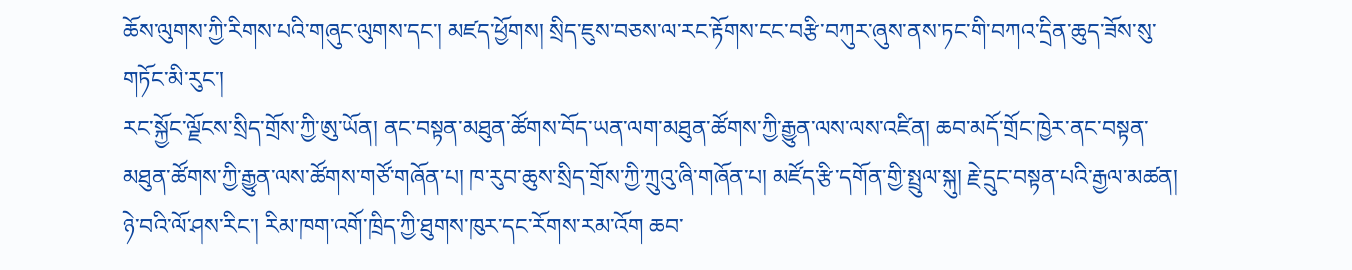ཆོས་ལུགས་ཀྱི་རིགས་པའི་གཞུང་ལུགས་དང་། མཛད་ཕྱོགས། སྲིད་ཇུས་བཅས་ལ་རང་རྟོགས་ངང་བརྩི་བཀུར་ཞུས་ནས་ཏང་གི་བཀའ་དྲིན་ཆུད་ཟོས་སུ་གཏོང་མི་རུང་།
རང་སྐྱོང་ལྗོངས་སྲིད་གྲོས་ཀྱི་ཨུ་ཡོན། ནང་བསྟན་མཐུན་ཚོགས་བོད་ཡན་ལག་མཐུན་ཚོགས་ཀྱི་རྒྱུན་ལས་ལས་འཛིན། ཆབ་མདོ་གྲོང་ཁྱེར་ནང་བསྟན་མཐུན་ཚོགས་ཀྱི་རྒྱུན་ལས་ཚོགས་གཙོ་གཞོན་པ། ཁ་རུབ་ཆུས་སྲིད་གྲོས་ཀྱི་ཀྲུའུ་ཞི་གཞོན་པ། མཛོད་རྩི་དགོན་གྱི་སྤྲུལ་སྐུ། རྗེ་དྲུང་བསྟན་པའི་རྒྱལ་མཚན།
ཉེ་བའི་ལོ་ཤས་རིང་། རིམ་ཁག་འགོ་ཁྲིད་ཀྱི་ཐུགས་ཁུར་དང་རོགས་རམ་འོག ཆབ་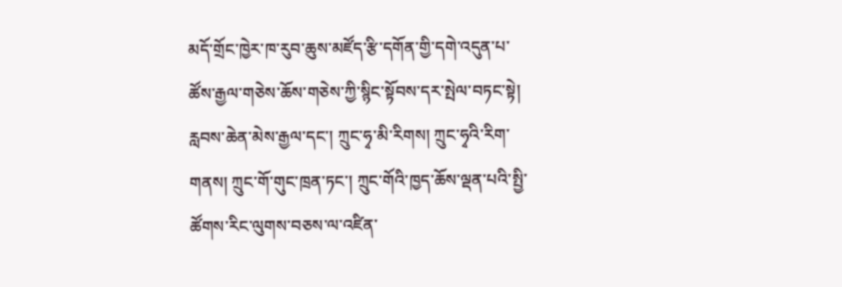མདོ་གྲོང་ཁྱེར་ཁ་རུབ་ཆུས་མཛོད་རྩི་དགོན་གྱི་དགེ་འདུན་པ་ཚོས་རྒྱལ་གཅེས་ཆོས་གཅེས་ཀྱི་སྙིང་སྟོབས་དར་སྤེལ་བཏང་སྟེ། རླབས་ཆེན་མེས་རྒྱལ་དང་། ཀྲུང་ཧྭ་མི་རིགས། ཀྲུང་ཧྭའི་རིག་གནས། ཀྲུང་གོ་གུང་ཁྲན་ཏང་། ཀྲུང་གོའི་ཁྱད་ཆོས་ལྡན་པའི་སྤྱི་ཚོགས་རིང་ལུགས་བཅས་ལ་འཛིན་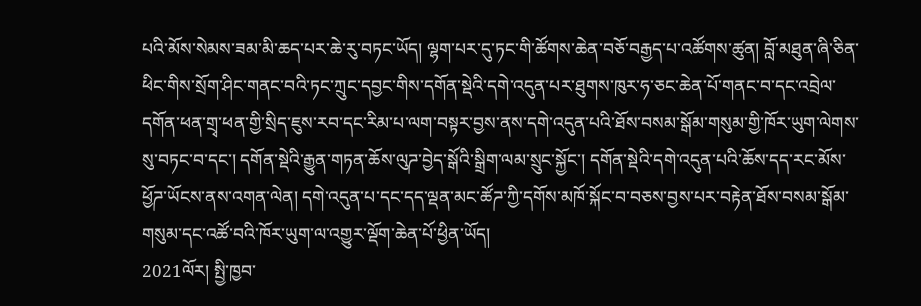པའི་མོས་སེམས་ཟམ་མི་ཆད་པར་ཆེ་རུ་བཏང་ཡོད། ལྷག་པར་དུ་ཏང་གི་ཚོགས་ཆེན་བཅོ་བརྒྱད་པ་འཚོགས་ཚུན། བློ་མཐུན་ཞི་ཅིན་ཕིང་གིས་སྲོག་ཤིང་གནང་བའི་ཏང་ཀྲུང་དབྱང་གིས་དགོན་སྡེའི་དགེ་འདུན་པར་ཐུགས་ཁུར་ཧ་ཅང་ཆེན་པོ་གནང་བ་དང་འབྲེལ་དགོན་ཕན་གྲྭ་ཕན་གྱི་སྲིད་ཇུས་རབ་དང་རིམ་པ་ལག་བསྟར་བྱས་ནས་དགེ་འདུན་པའི་ཐོས་བསམ་སྒོམ་གསུམ་གྱི་ཁོར་ཡུག་ལེགས་སུ་བཏང་བ་དང་། དགོན་སྡེའི་རྒྱུན་གཏན་ཆོས་ལུཌ་བྱེད་སྒོའི་སྒྲིག་ལམ་སྲུང་སྐྱོང་། དགོན་སྡེའི་དགེ་འདུན་པའི་ཆོས་དད་རང་མོས་ཕྱོཌ་ཡོངས་ནས་འགན་ལེན། དགེ་འདུན་པ་དང་དད་ལྡན་མང་ཚོཌ་ཀྱི་དགོས་མཁོ་སྐོང་བ་བཅས་བྱས་པར་བརྟེན་ཐོས་བསམ་སྒོམ་གསུམ་དང་འཚོ་བའི་ཁོར་ཡུག་ལ་འགྱུར་ལྡོག་ཆེན་པོ་ཕྱིན་ཡོད།
2021ལོར། སྤྱི་ཁྱབ་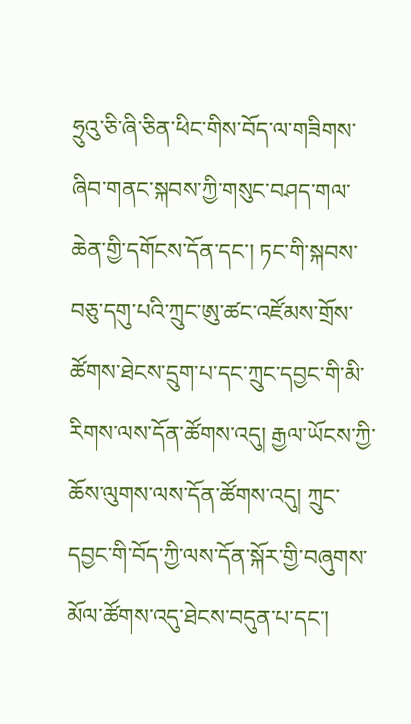ཧྲུའུ་ཅི་ཞི་ཅིན་ཕིང་གིས་བོད་ལ་གཟིགས་ཞིབ་གནང་སྐབས་ཀྱི་གསུང་བཤད་གལ་ཆེན་གྱི་དགོངས་དོན་དང་། ཏང་གི་སྐབས་བཅུ་དགུ་པའི་ཀྲུང་ཨུ་ཚང་འཛོམས་གྲོས་ཚོགས་ཐེངས་དྲུག་པ་དང་ཀྲུང་དབྱང་གི་མི་རིགས་ལས་དོན་ཚོགས་འདུ། རྒྱལ་ཡོངས་ཀྱི་ཆོས་ལུགས་ལས་དོན་ཚོགས་འདུ། ཀྲུང་དབྱང་གི་བོད་ཀྱི་ལས་དོན་སྐོར་གྱི་བཞུགས་མོལ་ཚོགས་འདུ་ཐེངས་བདུན་པ་དང་།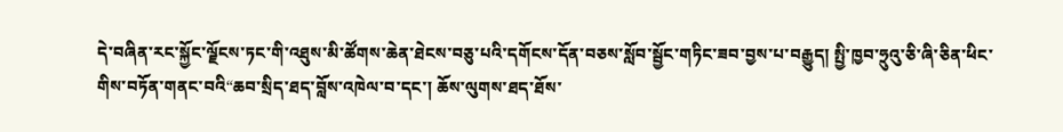དེ་བཞིན་རང་སྐྱོང་ལྗོངས་ཏང་གི་འཐུས་མི་ཚོགས་ཆེན་ཐེངས་བཅུ་པའི་དགོངས་དོན་བཅས་སློབ་སྦྱོང་གཏིང་ཟབ་བྱས་པ་བརྒྱུད། སྤྱི་ཁྱབ་ཧྲུའུ་ཅི་ཞི་ཅིན་ཕིང་གིས་བཏོན་གནང་བའི“ཆབ་སྲིད་ཐད་བློས་འཁེལ་བ་དང་། ཆོས་ལུགས་ཐད་ཐོས་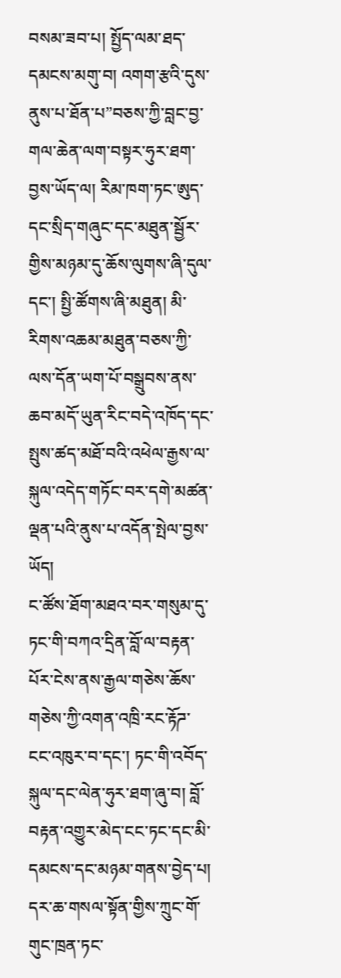བསམ་ཟབ་པ། སྤྱོད་ལམ་ཐད་དམངས་མགུ་བ། འགག་རྩའི་དུས་ནུས་པ་ཐོན་པ”བཅས་ཀྱི་བླང་བྱ་གལ་ཆེན་ལག་བསྟར་ཧུར་ཐག་བྱས་ཡོད་ལ། རིམ་ཁག་ཏང་ཨུད་དང་སྲིད་གཞུང་དང་མཐུན་སྦྱོར་གྱིས་མཉམ་དུ་ཆོས་ལུགས་ཞི་དུལ་དང་། སྤྱི་ཚོགས་ཞི་མཐུན། མི་རིགས་འཆམ་མཐུན་བཅས་ཀྱི་ལས་དོན་ཡག་པོ་བསྒྲུབས་ནས་ཆབ་མདོ་ཡུན་རིང་བདེ་འཁོད་དང་སྤུས་ཚད་མཐོ་བའི་འཕེལ་རྒྱས་ལ་སྐུལ་འདེད་གཏོང་བར་དགེ་མཚན་ལྡན་པའི་ནུས་པ་འདོན་སྤེལ་བྱས་ཡོད།
ང་ཚོས་ཐོག་མཐའ་བར་གསུམ་དུ་ཏང་གི་བཀའ་དྲིན་བློ་ལ་བརྟན་པོར་ངེས་ནས་རྒྱལ་གཅེས་ཆོས་གཅེས་ཀྱི་འགན་འཁྲི་རང་རྟོཌ་ངང་འཁུར་བ་དང་། ཏང་གི་འབོད་སྐུལ་དང་ལེན་ཧུར་ཐག་ཞུ་བ། བློ་བརྟན་འགྱུར་མེད་ངང་ཏང་དང་མི་དམངས་དང་མཉམ་གནས་བྱེད་པ། དར་ཆ་གསལ་སྟོན་གྱིས་ཀྲུང་གོ་གུང་ཁྲན་ཏང་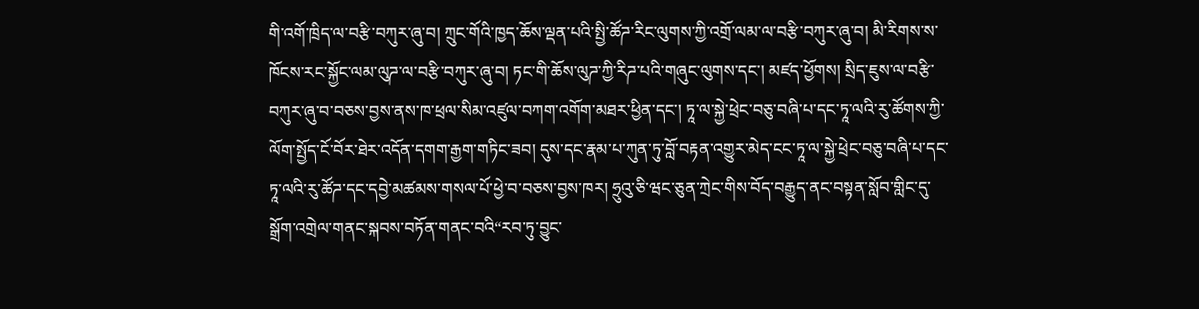གི་འགོ་ཁྲིད་ལ་བརྩི་བཀུར་ཞུ་བ། ཀྲུང་གོའི་ཁྱད་ཆོས་ལྡན་པའི་སྤྱི་ཚོཌ་རིང་ལུགས་ཀྱི་འགྲོ་ལམ་ལ་བརྩི་བཀུར་ཞུ་བ། མི་རིགས་ས་ཁོངས་རང་སྐྱོང་ལམ་ལུཌ་ལ་བརྩི་བཀུར་ཞུ་བ། ཏང་གི་ཆོས་ལུཌ་ཀྱི་རིཌ་པའི་གཞུང་ལུགས་དང་། མཛད་ཕྱོགས། སྲིད་ཇུས་ལ་བརྩི་བཀུར་ཞུ་བ་བཅས་བྱས་ནས་ཁ་ཕྲལ་སིམ་འཛུལ་བཀག་འགོག་མཐར་ཕྱིན་དང་། ཏཱ་ལ་སྐྱེ་ཕྲེང་བཅུ་བཞི་པ་དང་ཏཱ་ལའི་རུ་ཚོགས་ཀྱི་ལོག་སྤྱོད་ངོ་བོར་ཐེར་འདོན་དགག་རྒྱག་གཏིང་ཟབ། དུས་དང་རྣམ་པ་ཀུན་ཏུ་བློ་བརྟན་འགྱུར་མེད་ངང་ཏཱ་ལ་སྐྱེ་ཕྲེང་བཅུ་བཞི་པ་དང་ཏཱ་ལའི་རུ་ཚོཌ་དང་དབྱེ་མཚམས་གསལ་པོ་ཕྱེ་བ་བཅས་བྱས་ཁར། ཧྲུའུ་ཅི་ཝང་ཅུན་ཀྲེང་གིས་བོད་བརྒྱུད་ནང་བསྟན་སློབ་གླིང་དུ་སྒྲོག་འགྲེལ་གནང་སྐབས་བཏོན་གནང་བའི“རབ་ཏུ་བྱུང་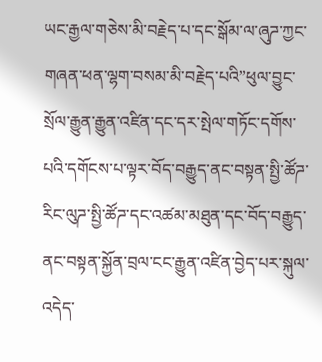ཡང་རྒྱལ་གཅེས་མི་བརྗེད་པ་དང་སྒོམ་ལ་ཞུཌ་ཀྱང་གཞན་ཕན་ལྷག་བསམ་མི་བརྗེད་པའི”ཕུལ་བྱུང་སྲོལ་རྒྱུན་རྒྱུན་འཛིན་དང་དར་སྤེལ་གཏོང་དགོས་པའི་དགོངས་པ་ལྟར་བོད་བརྒྱུད་ནང་བསྟན་སྤྱི་ཚོཌ་རིང་ལུཌ་སྤྱི་ཚོཌ་དང་འཚམ་མཐུན་དང་བོད་བརྒྱུད་ནང་བསྟན་སྐྱོན་བྲལ་ངང་རྒྱུན་འཛིན་བྱེད་པར་སྐུལ་འདེད་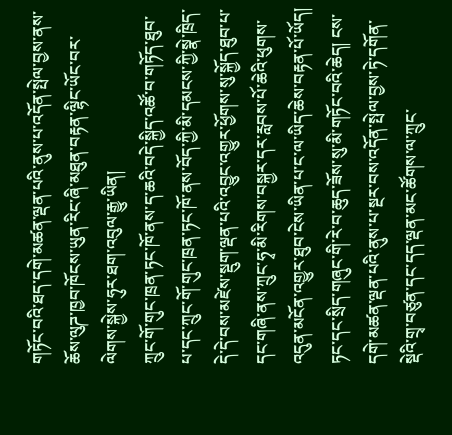གཏོང་བའི་ཐད་དགེ་མཚན་ལྡན་པའི་ནུས་པ་འདོན་སྤེལ་བྱས་ནས་ཆོས་ལུཌ་ཁྱབ་ཁོངས་ཡུན་རིང་ཞི་མཐུན་བརྟན་ལྷིང་ཡོང་བར་ལེགས་སྐྱེས་ཧུར་ཐག་འབུལ་རྒྱུ་ཡིན།
ཀྲུང་གོ་གུང་ཁྲན་ཏང་ཁོ་ནས་ད་ཆའི་བདེ་སྐྱིད་འཚོ་བ་གཏོད་ཐུབ་པ་དང་ཀྲུང་གོ་གུང་ཁྲན་ཏང་ཁོ་ནས་བོད་ཀྱི་མི་དམངས་ཀྱི་སྣེ་ཁྲིད་དེ་དེ་བས་མཛེས་སྡུག་ལྡན་པའི་འབྱུང་འགྱུར་ཕྱོགས་སུ་སྐྱོད་ཐུབ་པ་དང་གཞི་ནས་ཀྲུང་ཧྭ་མི་རིགས་བསྐྱར་དར་རླབས་པོ་ཆེའི་ཕུགས་འདུན་མངོན་འགྱུར་ཐུབ་ངེས་ཡིན་པ་ང་ལ་ཡིད་ཆེས་བརྟན་པོ་ཡོད། ཏང་དང་སྲིད་གཞུང་གི་རེ་བ་ཆུད་ཟོས་སུ་མི་གཏོང་བའི་ཆེད། ངས་དགེ་མཚན་ལྡན་པའི་ནུས་པ་སྔར་བས་འདོན་སྤེལ་བྱས་ཏེ་དགོན་སྡེའི་གྲྭ་བཙུན་དང་དད་ལྡན་མང་ཚོགས་ལ་ཀྲུང་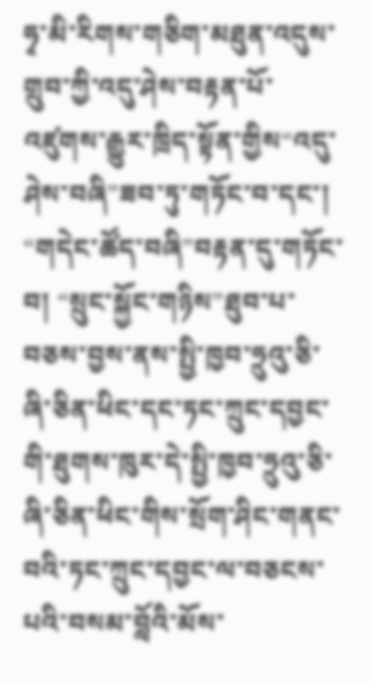ཧྭ་མི་རིགས་གཅིག་མཐུན་འདུས་གྲུབ་ཀྱི་འདུ་ཤེས་བརྟན་པོ་འཛུགས་རྒྱུར་ཁྲིད་སྟོན་གྱིས“འདུ་ཤེས་བཞི”ཟབ་ཏུ་གཏོང་བ་དང་། “གདེང་ཚོད་བཞི”བརྟན་དུ་གཏོང་བ། “སྲུང་སྐྱོང་གཉིས”ཐུབ་པ་བཅས་བྱས་ནས་སྤྱི་ཁྱབ་ཧྲུའུ་ཅི་ཞི་ཅིན་ཕིང་དང་ཏང་ཀྲུང་དབྱང་གི་ཐུགས་ཁུར་དེ་སྤྱི་ཁྱབ་ཧྲུའུ་ཅི་ཞི་ཅིན་ཕིང་གིས་སྲོག་ཤིང་གནང་བའི་ཏང་ཀྲུང་དབྱང་ལ་བཅངས་པའི་བསམ་བློའི་མོས་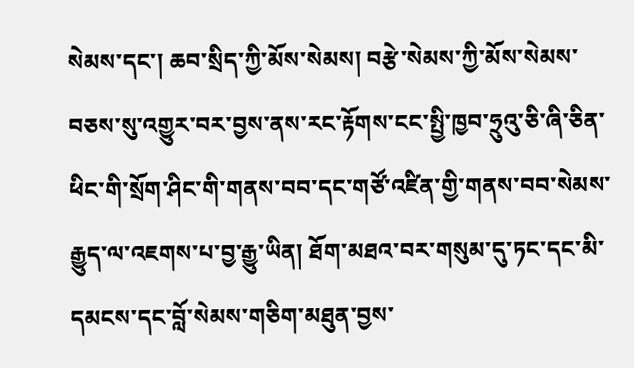སེམས་དང་། ཆབ་སྲིད་ཀྱི་མོས་སེམས། བརྩེ་སེམས་ཀྱི་མོས་སེམས་བཅས་སུ་འགྱུར་བར་བྱས་ནས་རང་རྟོགས་ངང་སྤྱི་ཁྱབ་ཧྲུའུ་ཅི་ཞི་ཅིན་ཕིང་གི་སྲོག་ཤིང་གི་གནས་བབ་དང་གཙོ་འཛིན་གྱི་གནས་བབ་སེམས་རྒྱུད་ལ་འཇགས་པ་བྱ་རྒྱུ་ཡིན། ཐོག་མཐའ་བར་གསུམ་དུ་ཏང་དང་མི་དམངས་དང་བློ་སེམས་གཅིག་མཐུན་བྱས་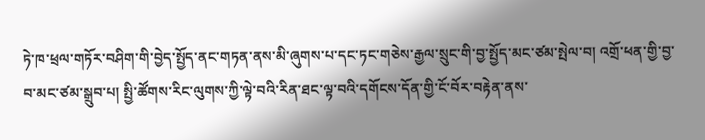ཏེ་ཁ་ཕྲལ་གཏོར་བཤིག་གི་བྱེད་སྤྱོད་ནང་གཏན་ནས་མི་ཞུགས་པ་དང་ཏང་གཅེས་རྒྱལ་སྲུང་གི་བྱ་སྤྱོད་མང་ཙམ་སྤེལ་བ། འགྲོ་ཕན་གྱི་བྱ་བ་མང་ཙམ་སྒྲུབ་པ། སྤྱི་ཚོགས་རིང་ལུགས་ཀྱི་ལྟེ་བའི་རིན་ཐང་ལྟ་བའི་དགོངས་དོན་གྱི་ངོ་བོར་བརྟེན་ནས་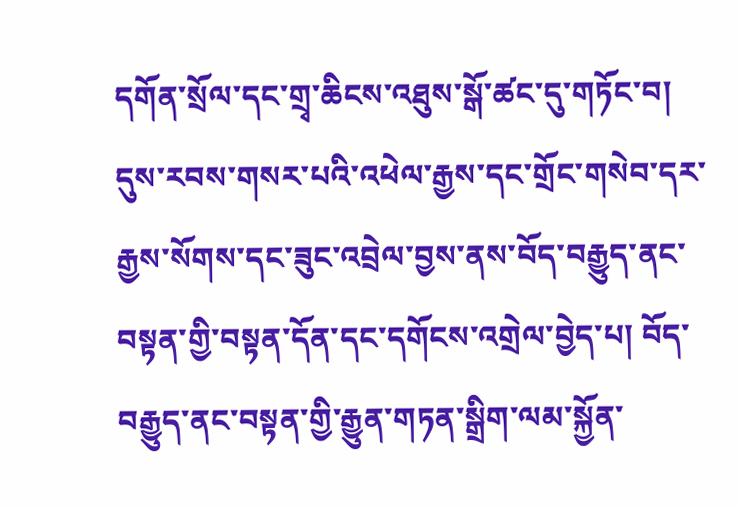དགོན་སྲོལ་དང་གྲྭ་ཆིངས་འཐུས་སྒོ་ཚང་དུ་གཏོང་བ། དུས་རབས་གསར་པའི་འཕེལ་རྒྱས་དང་གྲོང་གསེབ་དར་རྒྱས་སོགས་དང་ཟུང་འབྲེལ་བྱས་ནས་བོད་བརྒྱུད་ནང་བསྟན་གྱི་བསྟན་དོན་དང་དགོངས་འགྲེལ་བྱེད་པ། བོད་བརྒྱུད་ནང་བསྟན་གྱི་རྒྱུན་གཏན་སྒྲིག་ལམ་སྐྱོན་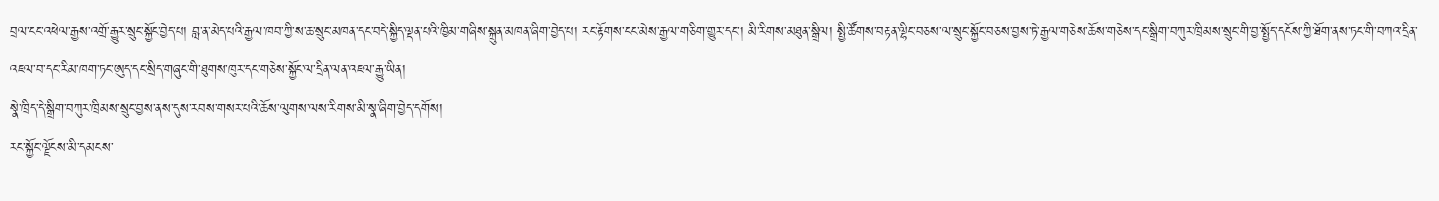བྲལ་ངང་འཕེལ་རྒྱས་འགྲོ་རྒྱུར་སྲུང་སྐྱོང་བྱེད་པ། བླ་ན་མེད་པའི་རྒྱལ་ཁབ་ཀྱི་ས་ཆ་སྲུང་མཁན་དང་བདེ་སྐྱིད་ལྡན་པའི་ཁྱིམ་གཞིས་སྐྲུན་མཁན་ཞིག་བྱེད་པ། རང་རྟོགས་ངང་མེས་རྒྱལ་གཅིག་གྱུར་དང་། མི་རིགས་མཐུན་སྒྲིལ། སྤྱི་ཚོགས་བརྟན་ལྷིང་བཅས་ལ་སྲུང་སྐྱོང་བཅས་བྱས་ཏེ་རྒྱལ་གཅེས་ཆོས་གཅེས་དང་སྒྲིག་བཀུར་ཁྲིམས་སྲུང་གི་བྱ་སྤྱོད་དངོས་ཀྱི་ཐོག་ནས་ཏང་གི་བཀའ་དྲིན་འཇལ་བ་དང་རིམ་ཁག་ཏང་ཨུད་དང་སྲིད་གཞུང་གི་ཐུགས་ཁུར་དང་གཅེས་སྐྱོང་ལ་དྲིན་ལན་འཇལ་རྒྱུ་ཡིན།
སྣེ་ཁྲིད་དེ་སྒྲིག་བཀུར་ཁྲིམས་སྲུང་བྱས་ནས་དུས་རབས་གསར་པའི་ཆོས་ལུགས་ལས་རིགས་མི་སྣ་ཞིག་བྱེད་དགོས།
རང་སྐྱོང་ལྗོངས་མི་དམངས་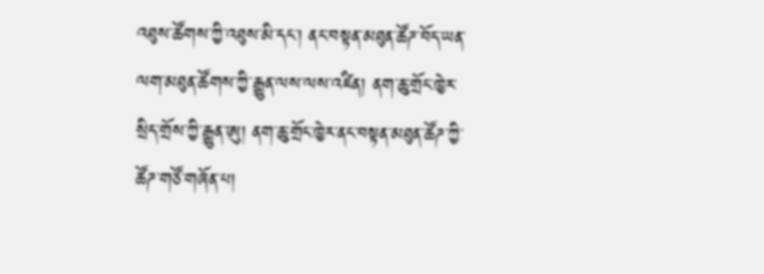འཐུས་ཚོགས་ཀྱི་འཐུས་མི་དང་། ནང་བསྟན་མཐུན་ཚོཌ་བོད་ཡན་ལག་མཐུན་ཚོགས་ཀྱི་རྒྱུན་ལས་ལས་འཛིན། ནག་ཆུ་གྲོང་ཁྱེར་སྲིད་གྲོས་ཀྱི་རྒྱུན་ཨུ། ནག་ཆུ་གྲོང་ཁྱེར་ནང་བསྟན་མཐུན་ཚོཌ་ཀྱི་ཚོཌ་གཙོ་གཞོན་པ།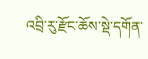འབྲི་རུ་རྫོང་ཆོས་སྡེ་དགོན་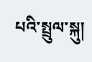པའི་སྤྲུལ་སྐུ།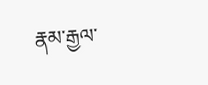རྣམ་རྒྱལ་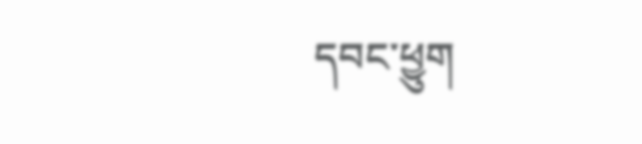དབང་ཕྱུག